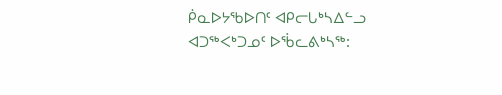ᑮᓇᐅᔭᖃᐅᑎᑦ ᐊᑭᓕᒐᒃᓴᐃᓪᓗ
ᐊᑐᖅᐸᒃᑐᓄᑦ ᐅᖄᓚᕕᒃᓴᖅ: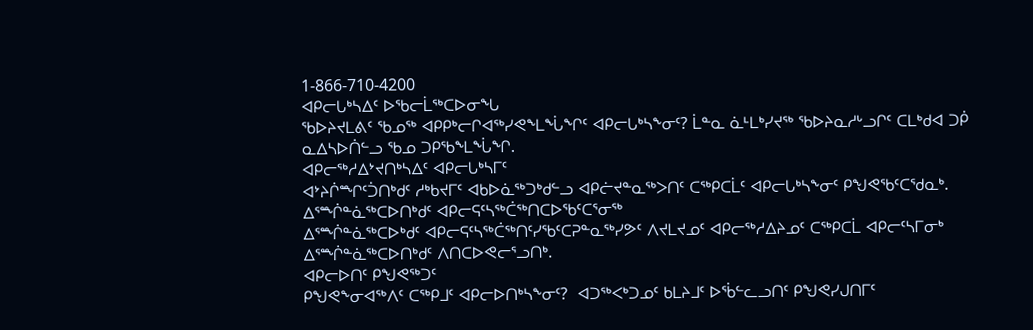1-866-710-4200
ᐊᑭᓕᒐᒃᓴᐃᑦ ᐅᖃᓕᒫᖅᑕᐅᓂᖓ
ᖃᐅᔨᔪᒪᕕᑦ ᖃᓄᖅ ᐊᑭᑭᒃᓕᒋᐊᖅᓯᕙᖕᒪᖔᖏᑦ ᐊᑭᓕᒐᒃᓴᖕᓂᑦ? ᒫᓐᓇ ᓈᒻᒪᒃᓯᔪᖅ ᖃᐅᔨᓇᓱᒡᓗᒋᑦ ᑕᒪᒃᑯᐊ ᑐᑮ ᓇᐃᓴᐅᑏᓪᓗ ᖃᓄ ᑐᑭᖃᖕᒪᖔᖏ.
ᐊᑭᓕᖅᓱᐃᔾᔪᑎᒃᓴᐃᑦ ᐊᑭᓕᒐᒃᓴᒥᑦ
ᐊᔾᔨᒌᙱᑦᑑᑎᒃᑯᑦ ᓱᒃᑲᔪᒥᑦ ᐊᑲᐅᓈᖅᑐᒃᑯᓪᓗ ᐊᑭᓖᔪᓐᓇᖅᐳᑎᑦ ᑕᖅᑭᑕᒫᑦ ᐊᑭᓕᒐᒃᓴᖕᓂᑦ ᑭᖑᕙᖃᑦᑕᖁᓇᒃ.
ᐃᕐᙲᓐᓈᖅᑕᐅᑎᒃᑯᑦ ᐊᑭᓕᕋᑦᓴᖅᑖᖅᑎᑕᐅᖃᑦᑕᕐᓂᖅ
ᐃᕐᙲᓐᓈᖅᑕᐅᒃᑯᑦ ᐊᑭᓕᕋᑦᓴᖅᑖᖅᑎᑦᓯᖃᑦᑕᕈᓐᓇᖅᓯᕗᑦ ᐱᔪᒪᔪᓄᑦ ᐊᑭᓕᖅᓱᐃᔨᓄᑦ ᑕᖅᑭᑕᒫ ᐊᑭᓕᑦᓴᒥᓂᒃ ᐃᕐᙲᓐᓈᖅᑕᐅᑎᒃᑯᑦ ᐱᑎᑕᐅᕙᓕᕐᓗᑎᒃ.
ᐊᑭᓕᐅᑎᑦ ᑭᖑᕙᖅᑐᑦ
ᑭᖑᕙᖕᓂᐊᖅᐱᑦ ᑕᖅᑭᒧᑦ ᐊᑭᓕᐅᑎᒃᓴᖕᓂᑦ?  ᐊᑐᖅᐸᒃᑐᓄᑦ ᑲᒪᔨᒧᑦ ᐅᖄᓪᓚᓗᑎᑦ ᑭᖑᕙᓯᒍᑎᒥᑦ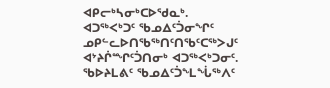ᐊᑭᓕᒃᓴᓂᒃᑕᐅᖁᓇᒃ.
ᐊᑐᖅᐸᒃᑐᑦ ᖃᓄᐃᑦᑑᓂᖏᑦ
ᓄᑭᓪᓚᐅᑎᖃᖅᑎᑦᑎᖃᑦᑕᖅᐳᒍᑦ ᐊᔾᔨᒌᙱᑦᑑᑎᓂᒃ ᐊᑐᖅᐸᒃᑐᓂᑦ.  ᖃᐅᔨᒪᕕᑦ ᖃᓄᐃᑦᑑᖕᒪᖔᖅᐱᑦ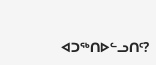ᐊᑐᖅᑎᐅᓪᓗᑎᑦ?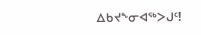ᐃᑲᔪᖕᓂᐊᖅᐳᒍᑦ!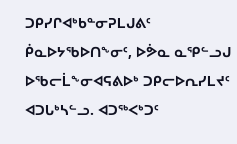ᑐᑭᓯᒋᐊᒃᑲᓐᓂᕈᒪᒍᕕᑦ ᑮᓇᐅᔭᖃᐅᑎᖕᓂᑦ, ᐅᕘᓇ ᓇᕿᓪᓗᒍ  ᐅᖃᓕᒫᖕᓂᐊᕋᕕᐅᒃ ᑐᑭᓕᐅᕆᓯᒪᔪᑦ ᐊᑐᒐᒃᓴᓪᓗ. ᐊᑐᖅᐸᒃᑐᑦ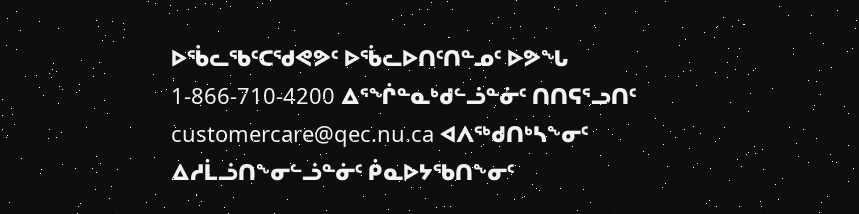ᐅᖄᓚᖃᑦᑕᖁᕙᕗᑦ ᐅᖄᓚᐅᑎᑦᑎᓐᓄᑦ ᐅᕗᖓ 1-866-710-4200 ᐃᕐᖐᓐᓇᒃᑯᓪᓘᓐᓃᑦ ᑎᑎᕋᕐᓗᑎᑦ customercare@qec.nu.ca ᐊᐱᖅᑯᑎᒃᓴᖕᓂᑦ ᐃᓱᒫᓘᑎᖕᓂᓪᓘᓐᓃᑦ ᑮᓇᐅᔭᖃᑎᖕᓂᑦ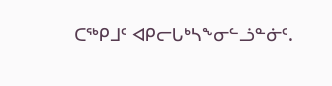ᑕᖅᑭᒧᑦ ᐊᑭᓕᒐᒃᓴᖕᓂᓪᓘᓐᓃᑦ.